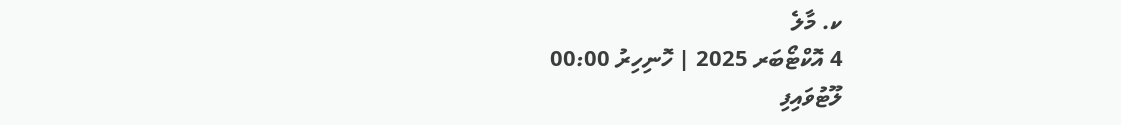ކ. މާލެ
4 އޮކްޓޯބަރ 2025 | ހޮނިހިރު 00:00
ލޫޓުވައިފި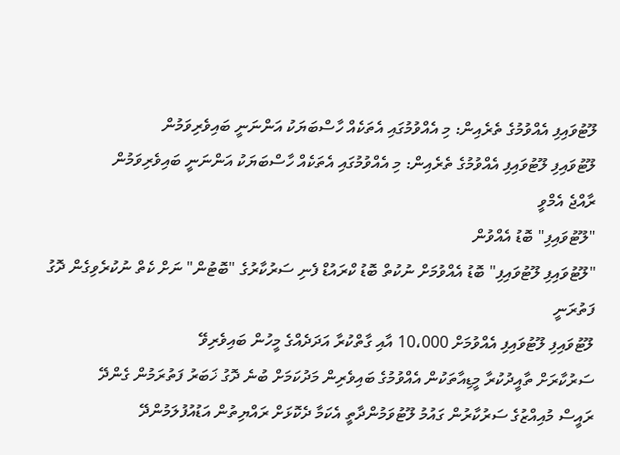ލޫޓުވައިފި އެއްވުމުގެ ތެރެއިން: މި އެއްވުމުގައި އެތަކެއް ހާސްބަޔަކު އަންނަނީ ބައިވެރިވަމުން
ލޫޓުވައިފި ލޫޓުވައިފި އެއްވުމުގެ ތެރެއިން: މި އެއްވުމުގައި އެތަކެއް ހާސްބަޔަކު އަންނަނީ ބައިވެރިވަމުން
ރާއްޖެ އެމްވީ
"ލޫޓުވައިފި" ބޮޑު އެއްވުން
"ލޫޓުވައިފި ލޫޓުވައިފި" ބޮޑު އެއްވުމަށް ނުކުތް ބޮޑު ކްރައުޑް ފެނި ސަރުކާރުގެ "ބޮޓުން" ނަށް ކެތް ނުކުރެވިގެން ދޮގު ފަތުރަނީ
ލޫޓުވައިފި ލޫޓުވައިފި އެއްވުމަށް 10،000 އާއި ގާތްކުރާ އަދަދެއްގެ މީހުން ބައިވެރިވޭ
ސަރުކާރަށް ތާއީދުކުރާ މީޑިއާތަކުން އެއްވުމުގެ ބައިވެރިން މަދުކަމަށް ބުނެ ދޮގު ޚަބަރު ފަތުރަމުން ގެންދޭ
ރައީސް މުއިއްޒުގެ ސަރުކާރުން ގައުމު ލޫޓުވަމުންދާތީ އެކަމާ ދެކޮޅަށް ރައްޔިތުން އަޑުއުފުލަމުންދޭ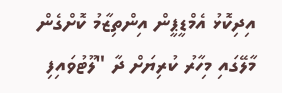އިދިކޮޅު އެމްޑީޕީން އިންތިޒާމު ކޮށްގެން މާލޭގައި މިހާރު ކުރިޔަށް ދާ "ލޫޓުވައިފި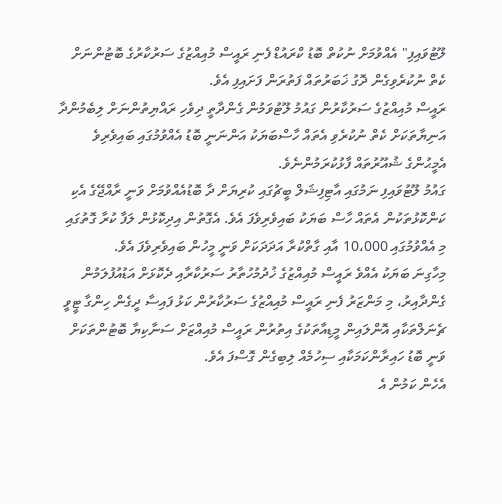ލޫޓުވައިފި" އެއްވުމަށް ނުކުތް ބޮޑު ކްރައުޑް ފެނި ރައީސް މުއިއްޒުގެ ސަރުކާރުގެ ބޮޓުންނަށް ކެތް ނުކުރެވިގެން ދޮގު ޚަބަރުތައް ފަތުރަން ފަށައިފި އެވެ.
ރައީސް މުއިއްޒުގެ ސަރުކާރުން ގައުމު ލޫޓުވަމުން ގެންދާތީ ދިވެހި ރައްޔިތުންނަށް ލިބެމުންދާ އަނިޔާތަކަށް ކެތް ނުކުރެވި އެތައް ހާސްބަޔަކު އަންނަނީ ބޮޑު އެއްވުމުގައި ބައިވެރިވެ އެމީޙުންގެ ޝުއޫރުތައް ފާޅުކުރަމުންނެވެ.
ގައުމު ލޫޓުވައިފި ނަމުގައި އާޓިފިޝަލް ބީޗުގައި ކުރިޔަށް ދާ ބޮޑުއެއްވުމަށް ވަނީ ރާއްޖޭގެ އެކި ކަންކޮޅުތަކުން އެތައް ހާސް ބަޔަކު ބައިވެރިވެފަ އެވެ. އެގޮތުން އިދިކޮޅުން ލަފާ ކުރާ ގޮތުގައި މި އެއްވުމުގައި 10،000 އާއި ގާތްކުރާ އަދަދަކަށް ވަނީ މީހުން ބައިވެރިވެފަ އެވެ.
މިހާގިނަ ބަޔަކު އެއްވެ ރައީސް މުއިއްޒުގެ ޚުދުމުހުތާރު ސަރުކާރާއި ދެކޮޅަށް އަޑުއުފުލަމުން ގެންދާއިރު، މި މަންޒަރު ފެނި ރައީސް މުއިއްޒުގެ ސަރުކާރުން ކަޅު ފައިސާ ދީގެން ހިންގާ ޓީވީ ޗެނަލްތަކާއި އޮންލައިން މީޑިއާތަކުގެ އިތުރުން ރައީސް މުއިއްޒަށް ސަނާކިޔާ ބޮޓުންތަކަށް ވަނީ ބޮޑު ހައިރާންކަމަކާއި ސިހުމެއް ލިބިގެން ގޮސްފަ އެވެ.
އެހެން ކަމުން އެ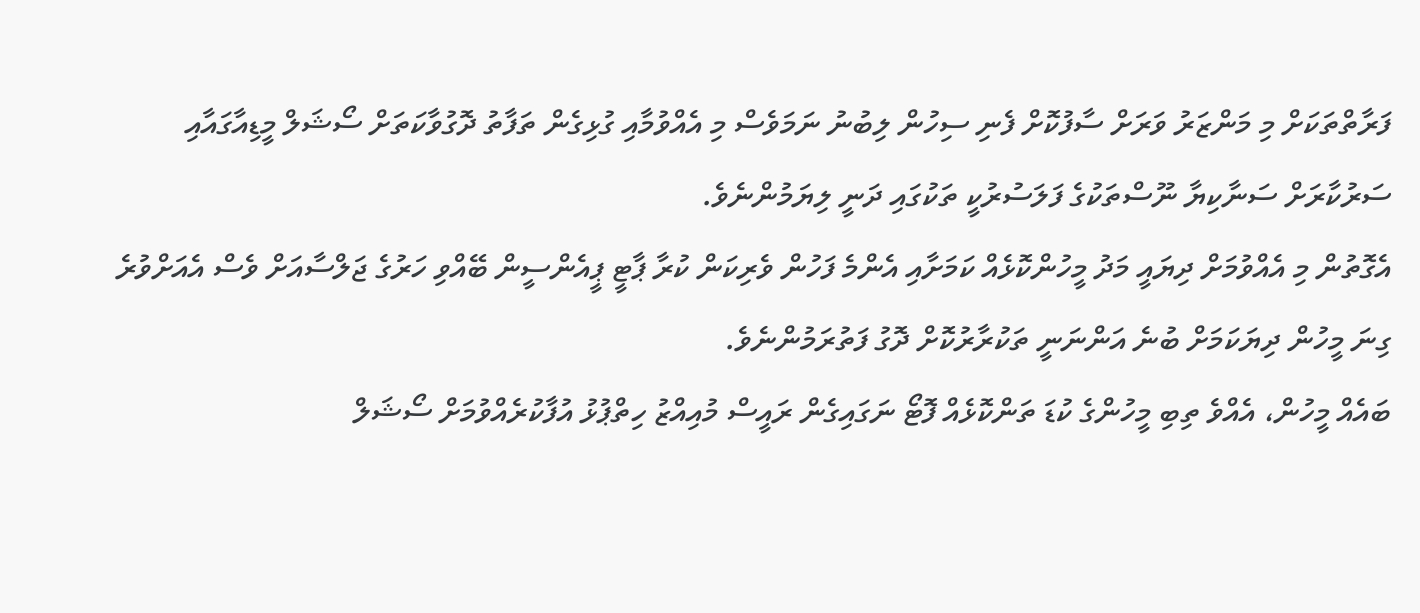ފަރާތްތަކަށް މި މަންޒަރު ވަރަށް ސާފުކޮށް ފެނި ސިހުން ލިބުނު ނަމަވެސް މި އެއްވުމާއި ގުޅިގެން ތަފާތު ދޮގުވާކަތަށް ސޯޝަލް މީޑިއާގައާއި ސަރުކާރަށް ސަނާކިޔާ ނޫސްތަކުގެ ފަލަސުރުކީ ތަކުގައި ދަނީ ލިޔަމުންނެވެ.
އެގޮތުން މި އެއްވުމަށް ދިޔައީ މަދު މީހުންކޮޅެއް ކަމަށާއި އެންމެ ފަހުން ވެރިކަން ކުރާ ޕާޓީ ޕީއެންސީން ބޭއްވި ހަރުގެ ޖަލްސާއަށް ވެސް އެއަށްވުރެ ގިނަ މީހުން ދިޔަކަމަށް ބުނެ އަންނަނީ ތަކުރާރުކޮށް ދޮގު ފަތުރަމުންނެވެ.
ބައެއް މީހުން، އެއްވެ ތިބި މީހުންގެ ކުޑަ ތަންކޮޅެއް ފޮޓޯ ނަގައިގެން ރައީސް މުއިއްޒު ހިތްޕުޅު އުފާކުރެއްވުމަށް ސޯޝަލް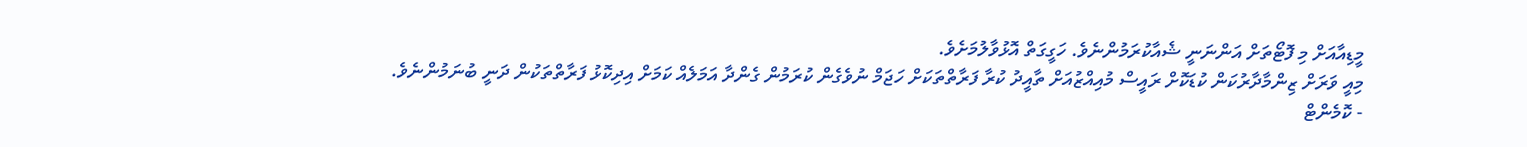މީޑިއާއަށް މި ފޮޓޯތަށް އަންނަނީ ޝެއާކުރަމުންނެވެ. ހަގީގަތް އޮޅުވާލުމަށެވެ.
މިއީ ވަރަށް ޒިންމާދާރުކަން ކުޑަކޮށް ރައީސް މުއިއްޒުއަށް ތާއީދު ކުރާ ފަރާތްތަކަށް ހަޖަމް ނުވެގެން ކުރަމުން ގެންދާ އަމަލެއް ކަމަށް އިދިކޮޅު ފަރާތްތަކުން ދަނީ ބުނަމުންނެވެ.
- ކޮމެންޓް